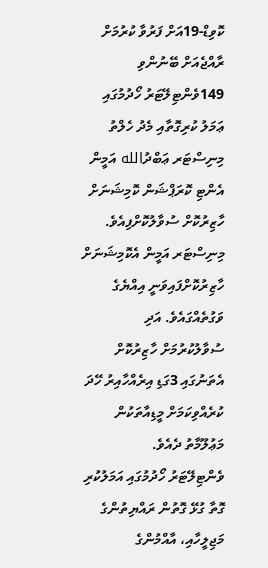ކޮވިޑް-19އަށް ފަރުވާ ކުރުމަށް ރާއްޖެއަށް ބޭނުންވި 149ވެންޓިލޭޓަރު ހޯދުމުގައި ޢަމަލު ކުރިގޮތާއި މެދު ހެލްތު މިނިސްޓަރ ޢަބްދުالله އަމީން އެންޓި ކޮރަޕްޝަން ކޮމިޝަނަށް ހާޒިރުކޮށް ސުވާލުކޮށްފިއެވެ.
މިނިސްޓަރ އަމީން އެކޮމިޝަނަށް ހާޒިރުކޮށްފައިވަނީ އިއްޔެގެ ވަގުތެއްގައެވެ. އަދި ސުވާލުކުރުމަށް ހާޒިރުކޮށް އެތަނުގައި 3ގަޑި އިރެއްހާއިރު ހޭދަ ކުރެއްވިކަމަށް މީޑިއާތަކުން މަޢުލޫމާތު ދެއެވެ.
ވެންޓިލޭޓަރު ހޯދުމުގައި އަމަލުކުރި ގޮތާ ގުޅޭ ގޮތުން ރައްޔިތުންގެ މަޖިލީހާއި، އާއްމުންގެ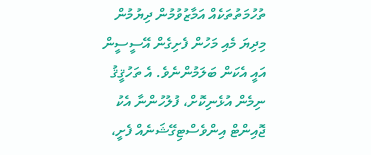ތުހުމަތުތަކެއް އަމާޒުވުމުން ދިޔުމުން މިދިޔަ މެއި މަހުން ފެށިގެން އޭސީސީން އައީ އެކަން ބަލަމުންނެވެ. އެ ތަހުޤީޤު ނިމެން އުޅެނިކޮށް، ފުލުހުންނާ އެކު ޖޮއިންޓް އިންވެސްޓިގޭޝަނެއް ފެށީ،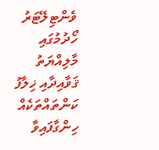ވެންޓިލޭޓަރު ހޯދުމުގައި މާލިއްޔަތު ޤަވާއިދާއި ޚިލާފު ކަންތައްތަކެއް ހިންގާފައިވާ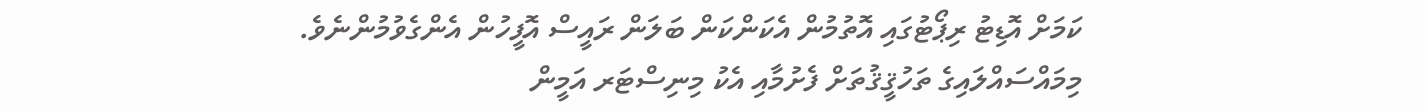ކަމަށް އޮޑިޓު ރިޕޯޓުގައި އޮތުމުން އެކަންކަން ބަލަން ރައީސް އޮފީހުން އެންގެވުމުންނެވެ.
މިމައްސައްލައިގެ ތަހުޤީޤުތަށް ފެށުމާއި އެކު މިނިސްޓަރ އަމީން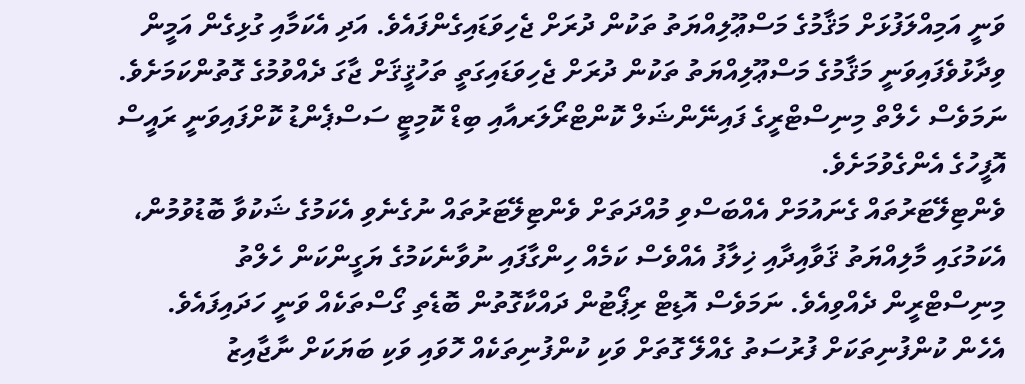ވަނީ އަމިއްލަފުޅަށް މަޤާމުގެ މަސްޢޫލިއްޔަތު ތަކުން ދުރަށް ޖެހިވަޑައިގެންފައެވެ. އަދި އެކަމާއި ގުޅިގެން އަމީން ވިދާޅުވެފައިވަނީ މަޤާމުގެ މަސްޢޫލިއްޔަތު ތަކުން ދުރަށް ޖެހިވަޑައިގަތީ ތަހުޤީޤަށް ޖާގަ ދެއްވުމުގެ ގޮތުންކަމަށެވެ. ނަމަވެސް ހެލްތް މިނިސްޓްރީގެ ފައިނޭންޝަލް ކޮންޓްރޯލަރއާއި ބިޑް ކޮމިޓީ ސަސްޕެންޑު ކޮށްފައިވަނީ ރައީސް އޮފީހުގެ އެންގެވުމަށެވެ.
ވެންޓިލޭޓަރުތައް ގެނައުމަށް އެއްބަސްވި މުއްދަތަށް ވެންޓިލޭޓަރުތައް ނުގެނެވި އެކަމުގެ ޝަކުވާ ބޮޑުވުމުން، އެކަމުގައި މާލިއްޔަތު ޤަވާއިދާއި ޚިލާފު އެއްވެސް ކަމެއް ހިންގާފައި ނުވާނެކަމުގެ ޔަގީންކަން ހެލްތު މިނިސްޓްރީން ދެއްވިއެވެ. ނަމަވެސް އޮޑިޓް ރިޕޯޓުން ދައްކާގޮތުން ބޮޑެތި ގޯސްތަކެއް ވަނީ ހަދައިފައެވެ.
އެހެން ކުންފުނިތަކަށް ފުރުސަތު ގެއްލޭ ގޮތަށް ވަކި ކުންފުނިތަކެއް ހޮވައި ވަކި ބަޔަކަށް ނާޖާއިޒު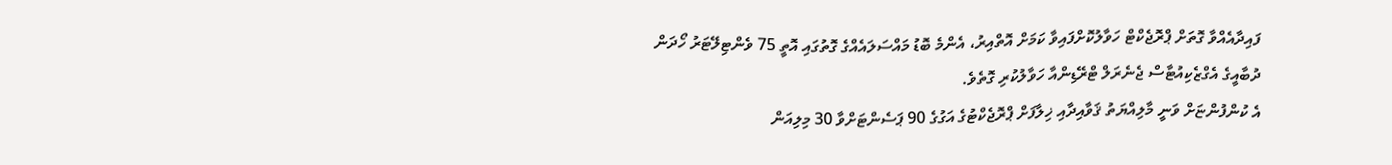ފައިދާއެއްވާ ގޮތަށް ޕްރޮޖެކްޓް ހަވާލުކޮށްފައިވާ ކަމަށް އޮތްއިރު، އެންމެ ބޮޑު މައްސަލައެއްގެ ގޮތުގައި އޮތީ 75 ވެންޓިލޭޓަރު ހޯދަން ދުބާއީގެ އެގްޒެކިއުޓާސް ޖެނެރަލް ޓްރޭޑިންއާ ހަވާލުކުރި ގޮތެވެ.
އެ ކުންފުންޏަށް ވަނީ މާލިއްޔަތު ޤަވާއިދާއި ޚިލާފަށް ޕްރޮޖެކްޓުގެ އަގުގެ 90 ޕަސެންޓަށްވާ 30 މިލިއަން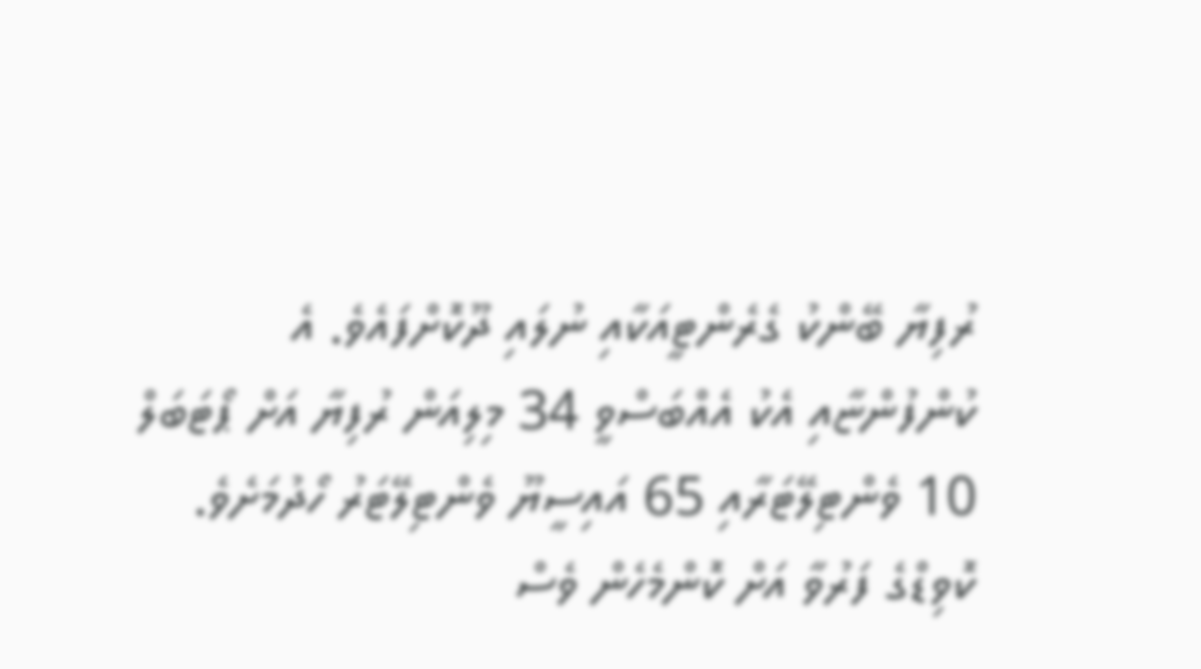ރުފިޔާ ބޭންކު ގެރެންޓީއަކާއި ނުލައި ދޫކޮށްފައެވެ. އެ ކުންފުންޏާއި އެކު އެއްބަސްވީ 34 މިލިއަން ރުފިޔާ އަށް ޕޯޓަބަލް 10 ވެންޓިލޭޓަރާއި 65 އައިސީޔޫ ވެންޓިލޭޓަރު ހޯދުމަށެވެ.
ކޮވިޑްގެ ފަރުވާ އަށް ކޮންމެހެން ވެސް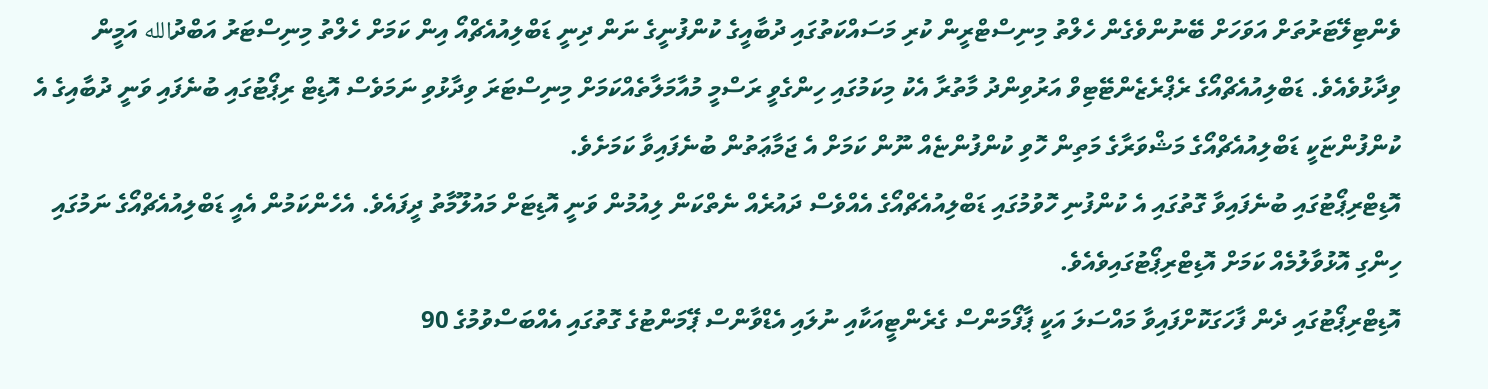ވެންޓިލޭޓަރުތަށް އަވަހަށް ބޭނުންވެގެން ހެލްތު މިނިސްޓްރީން ކުރި މަސައްކަތުގައި ދުބާއީގެ ކުންފުނީގެ ނަން ދިނީ ޑަބްލިއުއެޗްއޯ އިން ކަމަށް ހެލްތު މިނިސްޓަރު އަބްދުالله އަމީން ވިދާޅުވެއެވެ. ޑަބްލިއުއެޗްއޯގެ ރެޕްރެޒެންޓޭޓިވް އަރުވިންދު މާތުރާ އެކު މިކަމުގައި ހިންގެވީ ރަސްމީ މުއާމަލާތެއްކަމަށް މިނިސްޓަރަ ވިދާޅުވި ނަމަވެސް އޮޑިޓް ރިޕޯޓުގައި ބުނެފައި ވަނީ ދުބާއިގެ އެ ކުންފުންޏަކީ ޑަބްލިއުއެޗްއޯގެ މަޝްވަރާގެ މަތިން ހޮވި ކުންފުންޏެއް ނޫން ކަމަށް އެ ޖަމާޢަތުން ބުނެފައިވާ ކަމަށެވެ.
އޮޑިޓްރިޕޯޓުގައި ބުނެފައިވާ ގޮތުގައި އެ ކުންފުނި ހޮވުމުގައި ޑަބްލިއުއެޗްއޯގެ އެއްވެސް ދައުރެއް ނެތްކަން ލިއުމުން ވަނީ އޮޑިޓަށް މައުލޫމާތު ދީފައެވެ. އެހެންކަމުން އެއީ ޑަބްލިއުއެޗްއޯގެ ނަމުގައި ހިންގި އޮޅުވާލުމެއް ކަމަށް އޮޑިޓްރިޕޯޓުގައިވެއެވެ.
އޮޑިޓްރިޕޯޓުގައި ދެން ފާހަގަކޮށްފައިވާ މައްސަލަ އަކީ ޕާފޯމަންސް ގެރެންޓީއަކާއި ނުލައި އެޑްވާންސް ޕޭމަންޓުގެ ގޮތުގައި އެއްބަސްވުމުގެ 90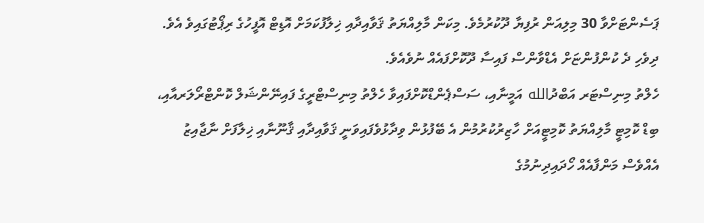ޕަސެންޓަށްވާ 30 މިލިއަން ރުފިޔާ ދޫކުރުމެވެ. މިކަން މާލިއްޔަތު ޤަވާއިދާއި ޚިލާފުކަމަށް އޮޑިޓް އޮފީހުގެ ރިޕޯޓުގައިވެ އެވެ. ދިވެހި ދެ ކުންފުންޏަށް އެޑްވާންސް ފައިސާ ދޫކޮށްފައެއް ނުވެއެވެ.
ހެލްތު މިނިސްޓަރ އަބްދުالله އަމީނާއި، ސަސްޕެންޑްކޮށްފައިވާ ހެލްތު މިނިސްޓްރީގެ ފައިނޭންޝަލް ކޮންޓްރޯލަރއާއި، ބިޑް ކޮމިޓީ މާލިއްޔަތު ކޮމިޓީއަށް ހާޒިރުކުރުމުން އެ ބޭފުޅުން ވިދާޅުވެފައިވަނީ ޤަވާއިދާއި ޤާނޫނާއި ޚިލާފަށް ނާޖާއިޒު އެއްވެސް މަންފާއެއް ހޯދައިދިނުމުގެ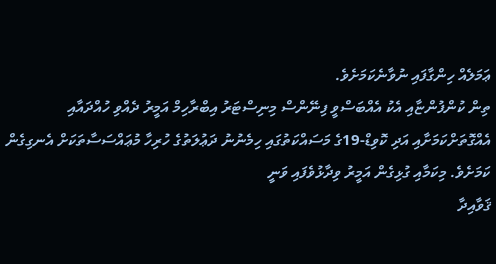ޢަމަލެއް ހިންގާފައި ނުވާނެކަމަށެވެ.
ތިން ކުންފުންޏާއި އެކު އެއްބަސްވީ ފިނޭންސް މިނިސްޓަރު އިބްރާހިމް އަމީރު ދެއްވި ހުއްދައާއި އެއްގޮތަށްކަމަށާއި އަދި ކޮވިޑް-19ގެ މަސައްކަތުގައި ހިމެނުނު ދަޢުލަތުގެ ހުރިހާ މުޢައްސަސާތަކަށް އެނގިގެން ކަމަށެވެ. މިކަމާއި ގުޅިގެން އަމީރު ވިދާޅުވެފައި ވަނީ
ޤަވާއިދާ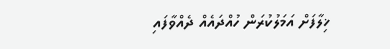ޚިލާފަށް އަމަލުކުރަން ހުއްދައެއް ދެއްވާފައި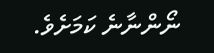ނޯންނާނެ ކަމަށެވެ.